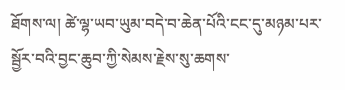ཐོགས་ལ། ཚེ་ལྷ་ཡབ་ཡུམ་བདེ་བ་ཆེན་པོའི་ངང་དུ་མཉམ་པར་སྦྱོར་བའི་བྱང་ཆུབ་ཀྱི་སེམས་རྗེས་སུ་ཆགས་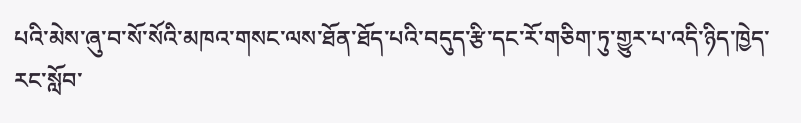པའི་མེས་ཞུ་བ་སོ་སོའི་མཁའ་གསང་ལས་ཐོན་ཐོད་པའི་བདུད་རྩི་དང་རོ་གཅིག་ཏུ་གྱུར་པ་འདི་ཉིད་ཁྱེད་རང་སློབ་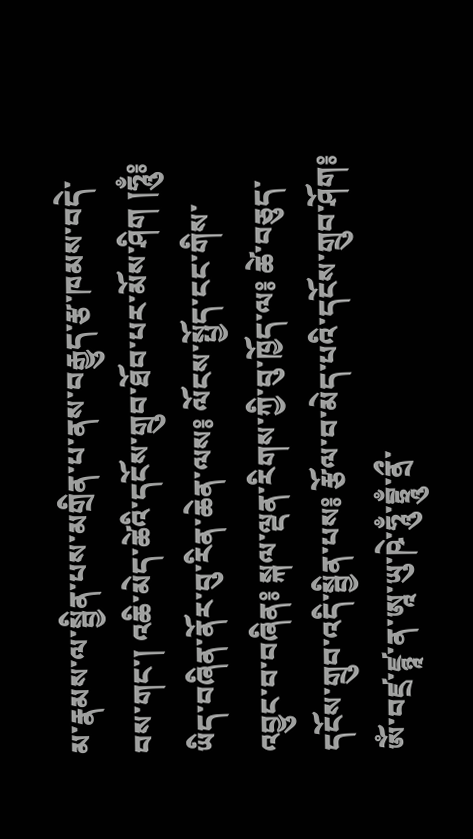མ་རྣམས་ལ་སྦྱིན་པས་མགྲིན་པ་ནས་བརྒྱུད་རྩ་ཁམས་བདེ་བས་གང་། འཆི་མེད་ཚེའི་དངོས་གྲུབ་ཐོབ་པར་མོས་ཤིག །ཧཱུྃ༔ ཡིད་བཞིན་ནོར་བུ་རིན་ཆེན་ལས༔ ལོངས་སྤྱོད་ངང་གིས་འབྱུང་བ་བཞིན༔ སྐལ་ལྡན་རིགས་ཀྱི་བུ་ཁྱོད་ལ༔ ཚེ་བཅུད་དངོས་གྲུབ་འདི་སྦྱིན་པས༔ རྩོལ་བ་མེད་པའི་དངོས་གྲུབ་ཤོག༔ ཨོཾ་བཛྲ་ཛྙཱ་ན་ཨཱ་ཡུ་ཥེ་ཧཱུྃ་བྷྲཱུྃ་ནྲྀ་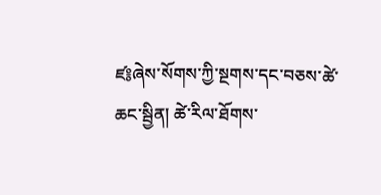ཛ༔ཞེས་སོགས་ཀྱི་སྔགས་དང་བཅས་ཚེ་ཆང་སྦྱིན། ཚེ་རིལ་ཐོགས་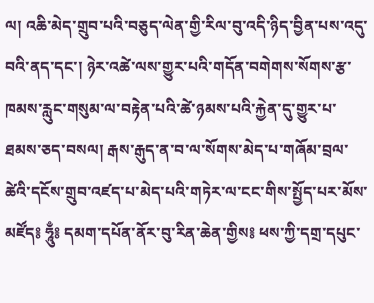ལ། འཆི་མེད་གྲུབ་པའི་བཅུད་ལེན་གྱི་རིལ་བུ་འདི་ཉིད་བྱིན་པས་འདུ་བའི་ནད་དང་། ཉེར་འཚེ་ལས་གྱུར་པའི་གདོན་བགེགས་སོགས་རྩ་ཁམས་རླུང་གསུམ་ལ་བརྟེན་པའི་ཚེ་ཉམས་པའི་རྐྱེན་དུ་གྱུར་པ་ཐམས་ཅད་བསལ། རྒས་རྒུད་ན་བ་ལ་སོགས་མེད་པ་གཞོམ་བྲལ་ཚེའི་དངོས་གྲུབ་འཛད་པ་མེད་པའི་གཏེར་ལ་ངང་གིས་སྤྱོད་པར་མོས་མཛོད༔ ཧཱུྃ༔ དམག་དཔོན་ནོར་བུ་རིན་ཆེན་གྱིས༔ ཕས་ཀྱི་དགྲ་དཔུང་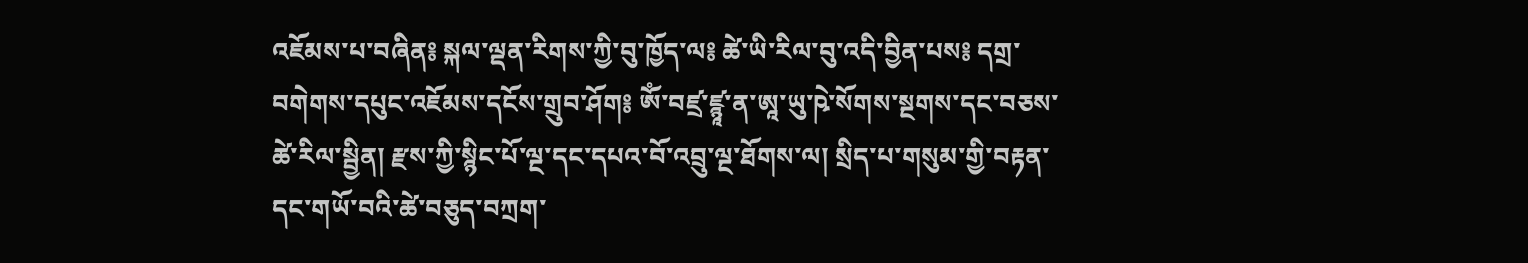འཇོམས་པ་བཞིན༔ སྐལ་ལྡན་རིགས་ཀྱི་བུ་ཁྱོད་ལ༔ ཚེ་ཡི་རིལ་བུ་འདི་བྱིན་པས༔ དགྲ་བགེགས་དཔུང་འཇོམས་དངོས་གྲུབ་ཤོག༔ ཨོཾ་བཛྲ་ཛྙཱ་ན་ཨཱ་ཡུ་ཥེ་སོགས་སྔགས་དང་བཅས་ཚེ་རིལ་སྦྱིན། རྫས་ཀྱི་སྙིང་པོ་ལྔ་དང་དཔའ་བོ་འབྲུ་ལྔ་ཐོགས་ལ། སྲིད་པ་གསུམ་གྱི་བརྟན་དང་གཡོ་བའི་ཚེ་བཅུད་བཀྲག་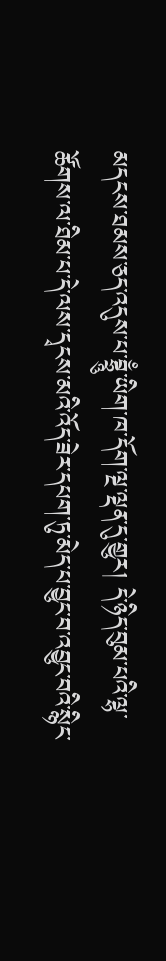མདངས་ཐམས་ཅད་འདུས་པ་བྷྲཱུྃ་ཡིག་ཁ་དོག་ལྔ་ལྡན་དུ་གྱུར། དེ་ཉིད་བུམ་པའི་ལྷ་ཚོགས་ལ་ཐིམ་པ་དེ་ལས་དྭངས་མའི་འོད་ཟེར་དཔག་ཏུ་མེད་པ་བྱུང་བ་འབྱུང་བའི་སྙིང་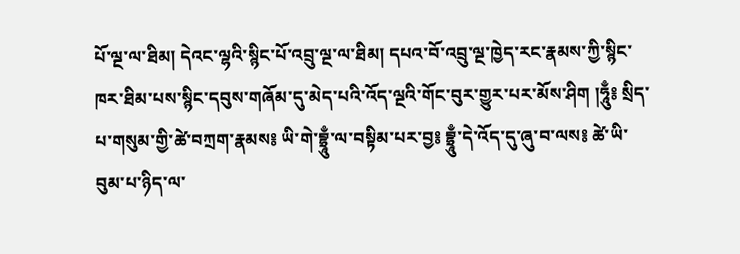པོ་ལྔ་ལ་ཐིམ། དེའང་ལྷའི་སྙིང་པོ་འབྲུ་ལྔ་ལ་ཐིམ། དཔའ་བོ་འབྲུ་ལྔ་ཁྱེད་རང་རྣམས་ཀྱི་སྙིང་ཁར་ཐིམ་པས་སྙིང་དབུས་གཞོམ་དུ་མེད་པའི་འོད་ལྔའི་གོང་བུར་གྱུར་པར་མོས་ཤིག །ཧཱུྃ༔ སྲིད་པ་གསུམ་གྱི་ཚེ་བཀྲག་རྣམས༔ ཡི་གེ་བྷྲཱུྃ་ལ་བསྟིམ་པར་བྱ༔ བྷྲཱུྃ་དེ་འོད་དུ་ཞུ་བ་ལས༔ ཚེ་ཡི་བུམ་པ་ཉིད་ལ་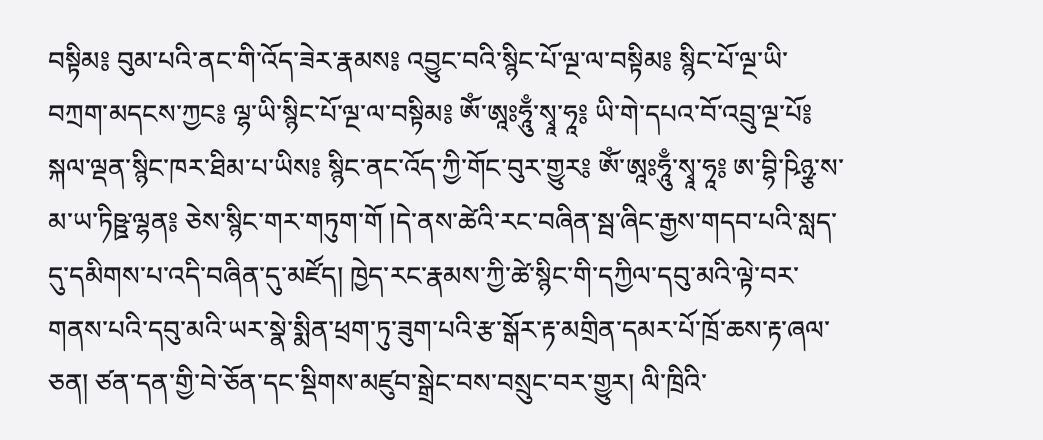བསྟིམ༔ བུམ་པའི་ནང་གི་འོད་ཟེར་རྣམས༔ འབྱུང་བའི་སྙིང་པོ་ལྔ་ལ་བསྟིམ༔ སྙིང་པོ་ལྔ་ཡི་བཀྲག་མདངས་ཀྱང༔ ལྷ་ཡི་སྙིང་པོ་ལྔ་ལ་བསྟིམ༔ ཨོཾ་ཨཱཿཧཱུྃ་སྭཱ་ཧཱ༔ ཡི་གེ་དཔའ་བོ་འབྲུ་ལྔ་པོ༔ སྐལ་ལྡན་སྙིང་ཁར་ཐིམ་པ་ཡིས༔ སྙིང་ནང་འོད་ཀྱི་གོང་བུར་གྱུར༔ ཨོཾ་ཨཱཿཧཱུྃ་སྭཱ་ཧཱ༔ ཨ་བྷི་ཥིཉྩ་ས་མ་ཡ་ཏིཥྛ་ལྷན༔ ཅེས་སྙིང་གར་གཏུག་གོ །དེ་ནས་ཚེའི་རང་བཞིན་སྦ་ཞིང་རྒྱས་གདབ་པའི་སླད་དུ་དམིགས་པ་འདི་བཞིན་དུ་མཛོད། ཁྱེད་རང་རྣམས་ཀྱི་ཚེ་སྙིང་གི་དཀྱིལ་དབུ་མའི་ལྟེ་བར་གནས་པའི་དབུ་མའི་ཡར་སྣེ་སྨིན་ཕྲག་ཏུ་ཟུག་པའི་རྩ་སྒོར་རྟ་མགྲིན་དམར་པོ་ཁྲོ་ཆས་རྟ་ཞལ་ཅན། ཙན་དན་གྱི་བེ་ཅོན་དང་སྡིགས་མཛུབ་སྒྲེང་བས་བསྲུང་བར་གྱུར། ལི་ཁྲིའི་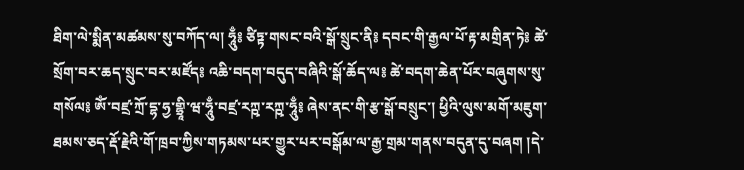ཐིག་ལེ་སྨིན་མཚམས་སུ་བཀོད་ལ། ཧཱུྃ༔ ཙིཏྟ་གསང་བའི་སྒོ་སྲུང་ནི༔ དབང་གི་རྒྱལ་པོ་རྟ་མགྲིན་ཏེ༔ ཚེ་སྲོག་བར་ཆད་སྲུང་བར་མཛོད༔ འཆི་བདག་བདུད་བཞིའི་སྒོ་ཆོད་ལ༔ ཚེ་བདག་ཆེན་པོར་བཞུགས་སུ་གསོལ༔ ཨོཾ་བཛྲ་ཀྲོ་དྷ་ཧྱ་གྷྲཱི་ཝ་ཧཱུྃ་བཛྲ་རཀྵ་རཀྵ་ཧཱུྃ༔ ཞེས་ནང་གི་རྩ་སྒོ་བསྲུང་། ཕྱིའི་ལུས་མགོ་མཇུག་ཐམས་ཅད་རྡོ་རྗེའི་གོ་ཁྲབ་ཀྱིས་གཏམས་པར་གྱུར་པར་བསྒོམ་ལ་རྒྱ་གྲམ་གནས་བདུན་དུ་བཞག །དེ་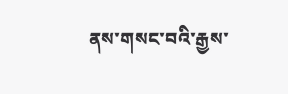ནས་གསང་བའི་རྒྱས་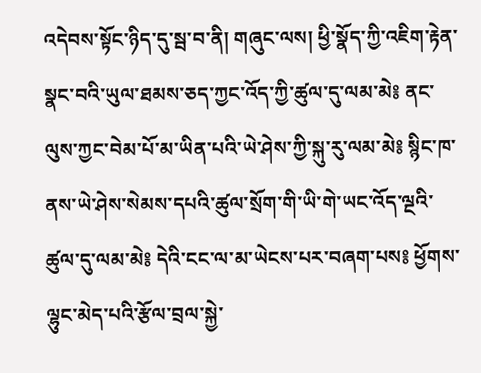འདེབས་སྟོང་ཉིད་དུ་སྦ་བ་ནི། གཞུང་ལས། ཕྱི་སྣོད་ཀྱི་འཇིག་རྟེན་སྣང་བའི་ཡུལ་ཐམས་ཅད་ཀྱང་འོད་ཀྱི་ཚུལ་དུ་ལམ་མེ༔ ནང་ལུས་ཀྱང་བེམ་པོ་མ་ཡིན་པའི་ཡེ་ཤེས་ཀྱི་སྐུ་རུ་ལམ་མེ༔ སྙིང་ཁ་ནས་ཡེ་ཤེས་སེམས་དཔའི་ཚུལ་སྲོག་གི་ཡི་གེ་ཡང་འོད་ལྔའི་ཚུལ་དུ་ལམ་མེ༔ དེའི་ངང་ལ་མ་ཡེངས་པར་བཞག་པས༔ ཕྱོགས་ལྷུང་མེད་པའི་རྩོལ་བྲལ་སྐྱེ་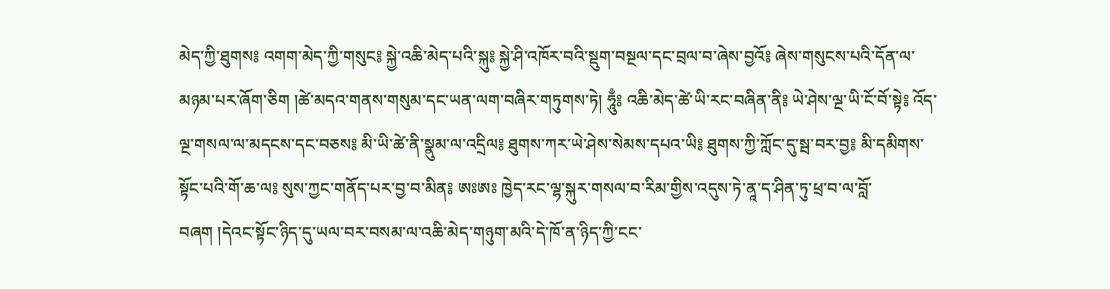མེད་ཀྱི་ཐུགས༔ འགག་མེད་ཀྱི་གསུང༔ སྐྱེ་འཆི་མེད་པའི་སྐུ༔ སྐྱེ་ཤི་འཁོར་བའི་སྡུག་བསྔལ་དང་བྲལ་བ་ཞེས་བྱའོ༔ ཞེས་གསུངས་པའི་དོན་ལ་མཉམ་པར་ཞོག་ཅིག །ཚེ་མདའ་གནས་གསུམ་དང་ཡན་ལག་བཞིར་གཏུགས་ཏེ། ཧཱུྃ༔ འཆི་མེད་ཚེ་ཡི་རང་བཞིན་ནི༔ ཡེ་ཤེས་ལྔ་ཡི་ངོ་བོ་སྟེ༔ འོད་ལྔ་གསལ་ལ་མདངས་དང་བཅས༔ མི་ཡི་ཚེ་ནི་སྣུམ་ལ་འདྲིལ༔ ཐུགས་ཀར་ཡེ་ཤེས་སེམས་དཔའ་ཡི༔ ཐུགས་ཀྱི་ཀློང་དུ་སྦ་བར་བྱ༔ མི་དམིགས་སྟོང་པའི་གོ་ཆ་ལ༔ སུས་ཀྱང་གནོད་པར་བྱ་བ་མིན༔ ཨཿཨཿ ཁྱེད་རང་ལྷ་སྐུར་གསལ་བ་རིམ་གྱིས་འདུས་ཏེ་ནཱ་ད་ཤིན་ཏུ་ཕྲ་བ་ལ་བློ་བཞག །དེའང་སྟོང་ཉིད་དུ་ཡལ་བར་བསམ་ལ་འཆི་མེད་གཉུག་མའི་དེ་ཁོ་ན་ཉིད་ཀྱི་ངང་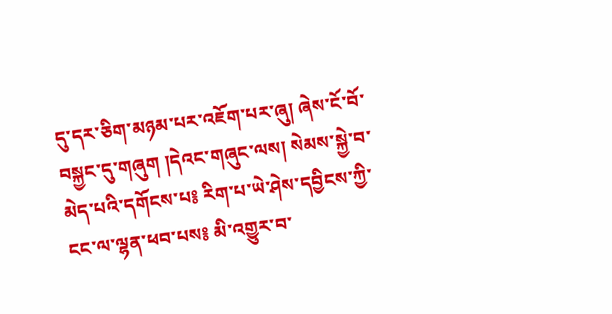དུ་དར་ཅིག་མཉམ་པར་འཇོག་པར་ཞུ། ཞེས་ངོ་བོ་བསྐྱང་དུ་གཞུག །དེའང་གཞུང་ལས། སེམས་སྐྱེ་བ་མེད་པའི་དགོངས་པ༔ རིག་པ་ཡེ་ཤེས་དབྱིངས་ཀྱི་ངང་ལ་ལྷན་ཕབ་པས༔ མི་འགྱུར་བ་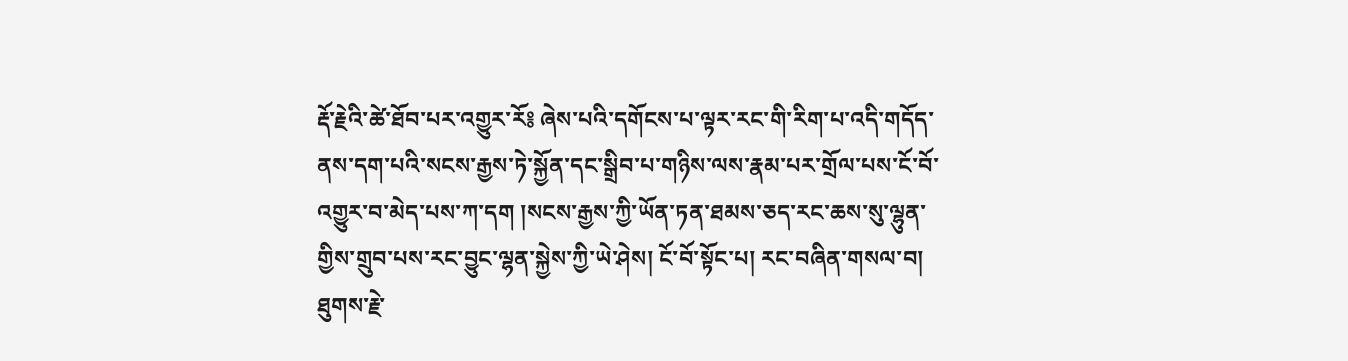རྡོ་རྗེའི་ཚེ་ཐོབ་པར་འགྱུར་རོ༔ ཞེས་པའི་དགོངས་པ་ལྟར་རང་གི་རིག་པ་འདི་གདོད་ནས་དག་པའི་སངས་རྒྱས་ཏེ་སྐྱོན་དང་སྒྲིབ་པ་གཉིས་ལས་རྣམ་པར་གྲོལ་པས་ངོ་བོ་འགྱུར་བ་མེད་པས་ཀ་དག །སངས་རྒྱས་ཀྱི་ཡོན་ཏན་ཐམས་ཅད་རང་ཆས་སུ་ལྷུན་གྱིས་གྲུབ་པས་རང་བྱུང་ལྷན་སྐྱེས་ཀྱི་ཡེ་ཤེས། ངོ་བོ་སྟོང་པ། རང་བཞིན་གསལ་བ། ཐུགས་རྗེ་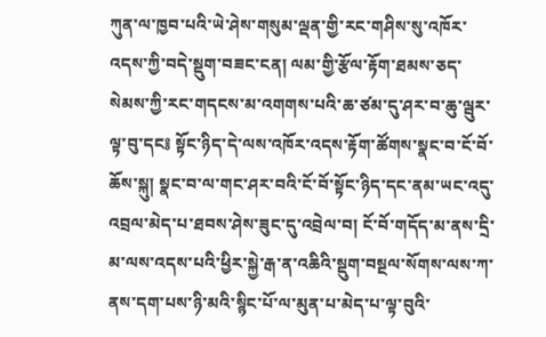ཀུན་ལ་ཁྱབ་པའི་ཡེ་ཤེས་གསུམ་ལྡན་གྱི་རང་གཤིས་སུ་འཁོར་འདས་ཀྱི་བདེ་སྡུག་བཟང་ངན། ལམ་གྱི་རྩོལ་རྟོག་ཐམས་ཅད་སེམས་ཀྱི་རང་གདངས་མ་འགགས་པའི་ཆ་ཙམ་དུ་ཤར་བ་ཆུ་ལྦུར་ལྟ་བུ་དང༔ སྟོང་ཉིད་དེ་ལས་འཁོར་འདས་རྟོག་ཚོགས་སྣང་བ་ངོ་བོ་ཆོས་སྐུ། སྣང་བ་ལ་གང་ཤར་བའི་ངོ་བོ་སྟོང་ཉིད་དང་ནམ་ཡང་འདུ་འབྲལ་མེད་པ་ཐབས་ཤེས་ཟུང་དུ་འབྲེལ་བ། ངོ་བོ་གདོད་མ་ནས་དྲི་མ་ལས་འདས་པའི་ཕྱིར་སྐྱེ་རྒ་ན་འཆིའི་སྡུག་བསྔལ་སོགས་ལས་ཀ་ནས་དག་པས་ཉི་མའི་སྙིང་པོ་ལ་མུན་པ་མེད་པ་ལྟ་བུའི་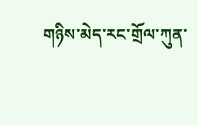གཉིས་མེད་རང་གྲོལ་ཀུན་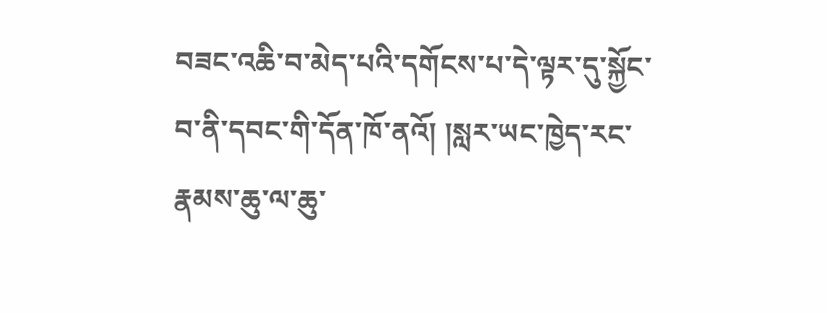བཟང་འཆི་བ་མེད་པའི་དགོངས་པ་དེ་ལྟར་དུ་སྐྱོང་བ་ནི་དབང་གི་དོན་ཁོ་ནའོ། །སླར་ཡང་ཁྱེད་རང་རྣམས་ཆུ་ལ་ཆུ་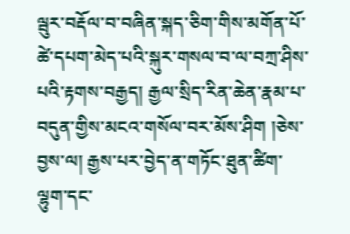ལྦུར་བརྡོལ་བ་བཞིན་སྐད་ཅིག་གིས་མགོན་པོ་ཚེ་དཔག་མེད་པའི་སྐུར་གསལ་བ་ལ་བཀྲ་ཤིས་པའི་རྟགས་བརྒྱད། རྒྱལ་སྲིད་རིན་ཆེན་རྣམ་པ་བདུན་གྱིས་མངའ་གསོལ་བར་མོས་ཤིག །ཅེས་བྱས་ལ། རྒྱས་པར་བྱེད་ན་གཏོང་ཐུན་ཚིག་ལྷུག་དང་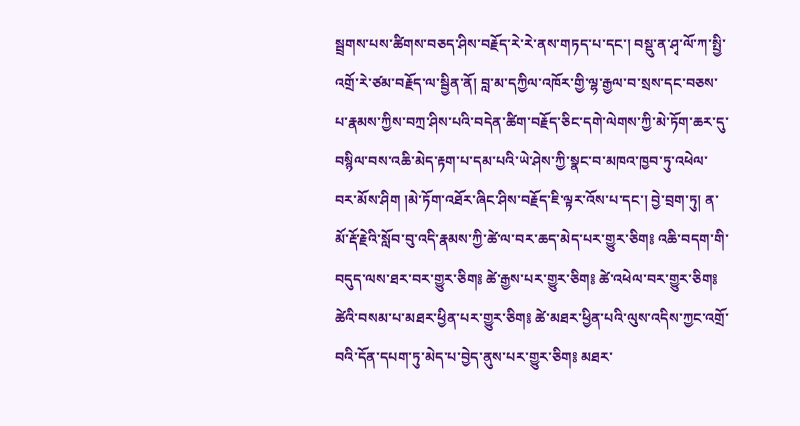སྦྲགས་པས་ཚིགས་བཅད་ཤིས་བརྗོད་རེ་རེ་ནས་གཏད་པ་དང་། བསྡུ་ན་ཤྭ་ལོ་ཀ་སྤྱི་འགྲོ་རེ་ཙམ་བརྗོད་ལ་སྦྱིན་ནོ། བླ་མ་དཀྱིལ་འཁོར་གྱི་ལྷ་རྒྱལ་བ་སྲས་དང་བཅས་པ་རྣམས་ཀྱིས་བཀྲ་ཤིས་པའི་བདེན་ཚིག་བརྗོད་ཅིང་དགེ་ལེགས་ཀྱི་མེ་ཏོག་ཆར་དུ་བསྙིལ་བས་འཆི་མེད་རྟག་པ་དམ་པའི་ཡེ་ཤེས་ཀྱི་སྣང་བ་མཁའ་ཁྱབ་ཏུ་འཕེལ་བར་མོས་ཤིག །མེ་ཏོག་འཐོར་ཞིང་ཤིས་བརྗོད་ཇི་ལྟར་འོས་པ་དང་། བྱེ་བྲག་ཏུ། ན་མོ་རྡོ་རྗེའི་སློབ་བུ་འདི་རྣམས་ཀྱི་ཚེ་ལ་བར་ཆད་མེད་པར་གྱུར་ཅིག༔ འཆི་བདག་གི་བདུད་ལས་ཐར་བར་གྱུར་ཅིག༔ ཚེ་རྒྱས་པར་གྱུར་ཅིག༔ ཚེ་འཕེལ་བར་གྱུར་ཅིག༔ ཚེའི་བསམ་པ་མཐར་ཕྱིན་པར་གྱུར་ཅིག༔ ཚེ་མཐར་ཕྱིན་པའི་ལུས་འདིས་ཀྱང་འགྲོ་བའི་དོན་དཔག་ཏུ་མེད་པ་བྱེད་ནུས་པར་གྱུར་ཅིག༔ མཐར་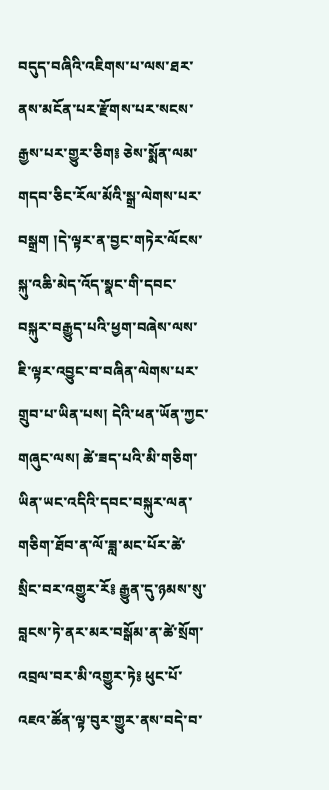བདུད་བཞིའི་འཇིགས་པ་ལས་ཐར་ནས་མངོན་པར་རྫོགས་པར་སངས་རྒྱས་པར་གྱུར་ཅིག༔ ཅེས་སྨོན་ལམ་གདབ་ཅིང་རོལ་མོའི་སྒྲ་ལེགས་པར་བསྒྲག །དེ་ལྟར་ན་བྱང་གཏེར་ལོངས་སྐུ་འཆི་མེད་འོད་སྣང་གི་དབང་བསྐུར་བརྒྱུད་པའི་ཕྱག་བཞེས་ལས་ཇི་ལྟར་འབྱུང་བ་བཞིན་ལེགས་པར་གྲུབ་པ་ཡིན་པས། དེའི་ཕན་ཡོན་ཀྱང་གཞུང་ལས། ཚེ་ཟད་པའི་མི་གཅིག་ཡིན་ཡང་འདིའི་དབང་བསྐུར་ལན་གཅིག་ཐོབ་ན་ལོ་ཟླ་མང་པོར་ཚེ་སྲིང་བར་འགྱུར་རོ༔ རྒྱུན་དུ་ཉམས་སུ་བླངས་ཏེ་ནར་མར་བསྒོམ་ན་ཚེ་སྲོག་འབྲལ་བར་མི་འགྱུར་ཏེ༔ ཕུང་པོ་འཇའ་ཚོན་ལྟ་བུར་གྱུར་ནས་བདེ་བ་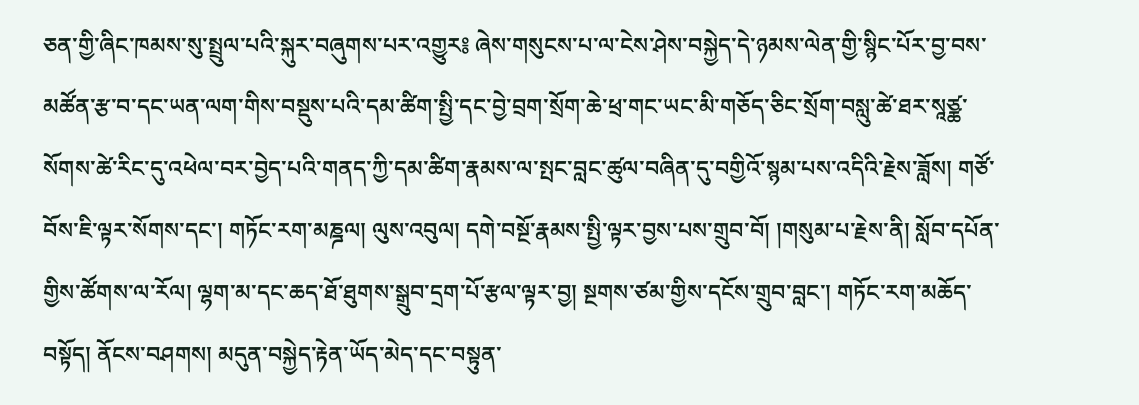ཅན་གྱི་ཞིང་ཁམས་སུ་སྤྲུལ་པའི་སྐུར་བཞུགས་པར་འགྱུར༔ ཞེས་གསུངས་པ་ལ་ངེས་ཤེས་བསྐྱེད་དེ་ཉམས་ལེན་གྱི་སྙིང་པོར་བྱ་བས་མཚོན་རྩ་བ་དང་ཡན་ལག་གིས་བསྡུས་པའི་དམ་ཚིག་སྤྱི་དང་བྱེ་བྲག་སྲོག་ཆེ་ཕྲ་གང་ཡང་མི་གཅོད་ཅིང་སྲོག་བསླུ་ཚེ་ཐར་སཱཙྪ་སོགས་ཚེ་རིང་དུ་འཕེལ་བར་བྱེད་པའི་གནད་ཀྱི་དམ་ཚིག་རྣམས་ལ་སྤང་བླང་ཚུལ་བཞིན་དུ་བགྱིའོ་སྙམ་པས་འདིའི་རྗེས་ཟློས། གཙོ་བོས་ཇི་ལྟར་སོགས་དང་། གཏོང་རག་མཎྜལ། ལུས་འབུལ། དགེ་བསྔོ་རྣམས་སྤྱི་ལྟར་བྱས་པས་གྲུབ་བོ། །གསུམ་པ་རྗེས་ནི། སློབ་དཔོན་གྱིས་ཚོགས་ལ་རོལ། ལྷག་མ་དང་ཆད་ཐོ་ཐུགས་སྒྲུབ་དྲག་པོ་རྩལ་ལྟར་བྱ། སྔགས་ཙམ་གྱིས་དངོས་གྲུབ་བླང་། གཏོང་རག་མཆོད་བསྟོད། ནོངས་བཤགས། མདུན་བསྐྱེད་རྟེན་ཡོད་མེད་དང་བསྟུན་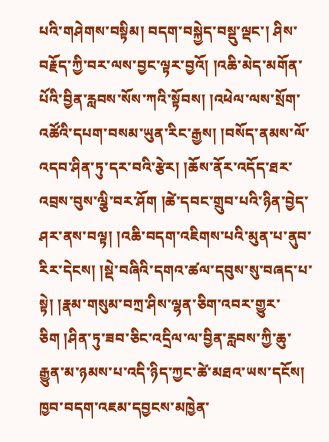པའི་གཤེགས་བསྟིམ། བདག་བསྐྱེད་བསྡུ་ལྡང་། ཤིས་བརྗོད་ཀྱི་བར་ལས་བྱང་ལྟར་བྱའོ། །འཆི་མེད་མགོན་པོའི་བྱིན་རླབས་སོས་ཀའི་སྟོབས། །འཕེལ་ལས་སྲོག་འཚོའི་དཔག་བསམ་ཡུན་རིང་རྒྱས། །བསོད་ནམས་ལོ་འདབ་ཤིན་ཏུ་དར་བའི་རྩེར། །ཆོས་ནོར་འདོད་ཐར་འབྲས་བུས་ལྕི་བར་ཤོག །ཚེ་དབང་གྲུབ་པའི་ཉིན་བྱེད་ཤར་ནས་བལྟ། །འཆི་བདག་འཇིགས་པའི་མུན་པ་ནུབ་རིར་དེངས། །སྡེ་བཞིའི་དགའ་ཚལ་དབུས་སུ་བཞད་པ་སྟེ། །རྣམ་གསུམ་བཀྲ་ཤིས་ལྷན་ཅིག་འབར་གྱུར་ཅིག །ཤིན་ཏུ་ཟབ་ཅིང་འདྲིལ་ལ་བྱིན་རླབས་ཀྱི་ཆུ་རྒྱུན་མ་ཉམས་པ་འདི་ཉིད་ཀྱང་ཚེ་མཐའ་ཡས་དངོས། ཁྱབ་བདག་འཇམ་དབྱངས་མཁྱེན་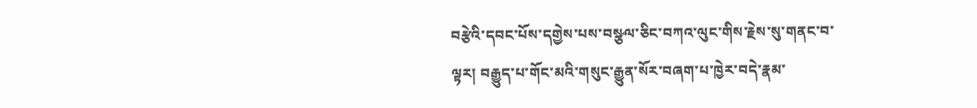བརྩེའི་དབང་པོས་དགྱེས་པས་བསྩལ་ཅིང་བཀའ་ལུང་གིས་རྗེས་སུ་གནང་བ་ལྟར། བརྒྱུད་པ་གོང་མའི་གསུང་རྒྱུན་སོར་བཞག་པ་ཁྱེར་བདེ་རྣམ་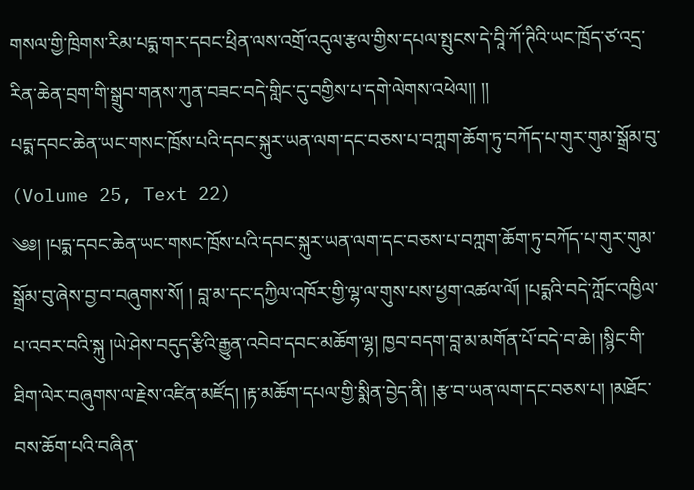གསལ་གྱི་ཁྲིགས་རིམ་པདྨ་གར་དབང་ཕྲིན་ལས་འགྲོ་འདུལ་རྩལ་གྱིས་དཔལ་སྤུངས་དེ་བཱི་ཀོ་ཊིའི་ཡང་ཁྲོད་ཙ་འདྲ་རིན་ཆེན་བྲག་གི་སྒྲུབ་གནས་ཀུན་བཟང་བདེ་གླིང་དུ་བགྱིས་པ་དགེ་ལེགས་འཕེལ།། །།
པདྨ་དབང་ཆེན་ཡང་གསང་ཁྲོས་པའི་དབང་སྐུར་ཡན་ལག་དང་བཅས་པ་བཀླག་ཆོག་ཏུ་བཀོད་པ་གུར་གུམ་སྒྲོམ་བུ་ (Volume 25, Text 22)
༄༅། །པདྨ་དབང་ཆེན་ཡང་གསང་ཁྲོས་པའི་དབང་སྐུར་ཡན་ལག་དང་བཅས་པ་བཀླག་ཆོག་ཏུ་བཀོད་པ་གུར་གུམ་སྒྲོམ་བུ་ཞེས་བྱ་བ་བཞུགས་སོ། ། བླ་མ་དང་དཀྱིལ་འཁོར་གྱི་ལྷ་ལ་གུས་པས་ཕྱག་འཚལ་ལོ། །པདྨའི་བདེ་ཀློང་འཁྱིལ་པ་འབར་བའི་སྐུ །ཡེ་ཤེས་བདུད་རྩིའི་རྒྱུན་འབེབ་དབང་མཆོག་ལྷ། ཁྱབ་བདག་བླ་མ་མགོན་པོ་བདེ་བ་ཆེ། །སྙིང་གི་ཐིག་ལེར་བཞུགས་ལ་རྗེས་འཛིན་མཛོད། །རྟ་མཆོག་དཔལ་གྱི་སྨིན་བྱེད་ནི། །རྩ་བ་ཡན་ལག་དང་བཅས་པ། །མཐོང་བས་ཆོག་པའི་བཞིན་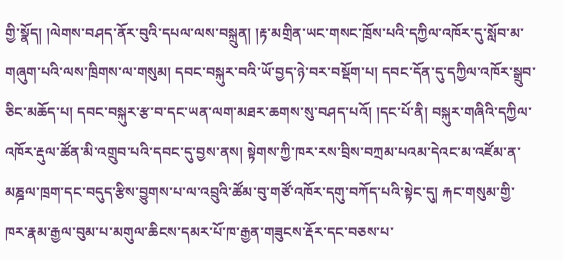གྱི་སྣོད། །ལེགས་བཤད་ནོར་བུའི་དཔལ་ལས་བསྐྲུན། །རྟ་མགྲིན་ཡང་གསང་ཁྲོས་པའི་དཀྱིལ་འཁོར་དུ་སློབ་མ་གཞུག་པའི་ལས་ཁྲིགས་ལ་གསུམ། དབང་བསྐུར་བའི་ཡོ་བྱད་ཉེ་བར་བསྡོག་པ། དབང་དོན་དུ་དཀྱིལ་འཁོར་སྒྲུབ་ཅིང་མཆོད་པ། དབང་བསྐུར་རྩ་བ་དང་ཡན་ལག་མཐར་ཆགས་སུ་བཤད་པའོ། །དང་པོ་ནི། བསྐུར་གཞིའི་དཀྱིལ་འཁོར་རྡུལ་ཚོན་མི་འགྲུབ་པའི་དབང་དུ་བྱས་ནས། སྟེགས་ཀྱི་ཁར་རས་བྲིས་བཀྲམ་པའམ་དེའང་མ་འཛོམ་ན་མཎྜལ་ཁྲག་དང་བདུད་རྩིས་བྱུགས་པ་ལ་འབྲུའི་ཚོམ་བུ་གཙོ་འཁོར་དགུ་བཀོད་པའི་སྟེང་དུ། རྐང་གསུམ་གྱི་ཁར་རྣམ་རྒྱལ་བུམ་པ་མགུལ་ཆིངས་དམར་པོ་ཁ་རྒྱན་གཟུངས་རྡོར་དང་བཅས་པ་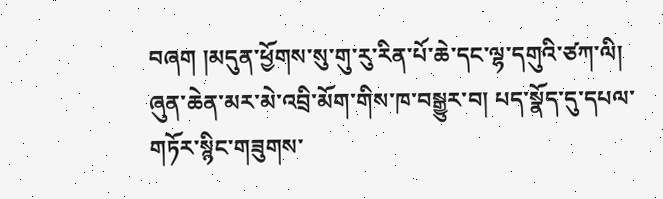བཞག །མདུན་ཕྱོགས་སུ་གུ་རུ་རིན་པོ་ཆེ་དང་ལྷ་དགུའི་ཙཀ་ལི། ཞུན་ཆེན་མར་མེ་འབྲི་མོག་གིས་ཁ་བསྒྱུར་བ། པད་སྣོད་དུ་དཔལ་གཏོར་སྙིང་གཟུགས་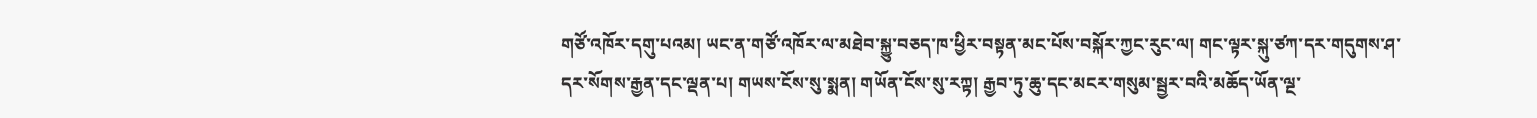གཙོ་འཁོར་དགུ་པའམ། ཡང་ན་གཙོ་འཁོར་ལ་མཐེབ་སྐྱུ་བཅད་ཁ་ཕྱིར་བསྟན་མང་པོས་བསྐོར་ཀྱང་རུང་ལ། གང་ལྟར་སྐུ་ཙཀ་དར་གདུགས་ཤ་དར་སོགས་རྒྱན་དང་ལྡན་པ། གཡས་ངོས་སུ་སྨན། གཡོན་ངོས་སུ་རཀྟ། རྒྱབ་ཏུ་ཆུ་དང་མངར་གསུམ་སྦྱར་བའི་མཆོད་ཡོན་ལྔ་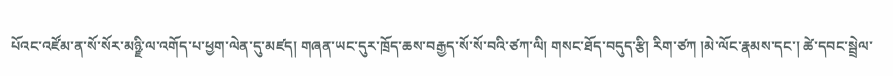པོའང་འཛོམ་ན་སོ་སོར་མཉྫི་ལ་འགོད་པ་ཕྱག་ལེན་དུ་མཛད། གཞན་ཡང་དུར་ཁྲོད་ཆས་བརྒྱད་སོ་སོ་བའི་ཙཀ་ལི། གསང་ཐོད་བདུད་རྩི། རིག་ཙཀ །མེ་ལོང་རྣམས་དང་། ཚེ་དབང་སྦྲེལ་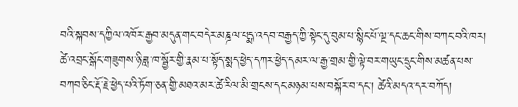བའི་སྐབས་དཀྱིལ་འཁོར་རྒྱབ་མདུན་གང་བདེར་མཎྜལ་པདྨ་འདབ་བརྒྱད་ཀྱི་སྟེང་དུ་བུམ་པ་སྙིང་པོ་ལྔ་དང་ཆང་གིས་བཀང་བའི་ཁར། ཚེ་འབྲང་སྒོང་གཟུགས་ཉི་ཟླ་ཁ་སྦྱོར་གྱི་རྣམ་པ་སྟོད་སྨད་ཕྱེད་དཀར་ཕྱེད་དམར་ལ་རྒྱ་གྲམ་གྱི་ལྟེ་བར་གཡུང་དྲུང་གིས་མཚན་པས་བཀབ་ཅིང་རྡོ་རྗེ་ཕྱེད་པའི་ཏོག་ཅན་གྱི་མཐའ་མར་ཚེ་རིལ་མི་གྲངས་དང་མཉམ་པས་བསྐོར་བ་དང་། ཚེའི་མདའ་དར་བཀོད།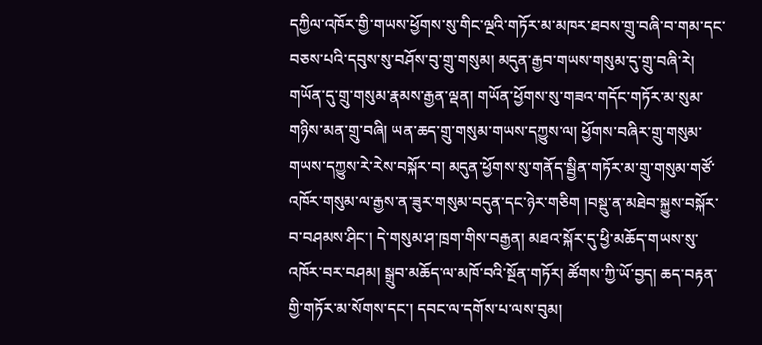དཀྱིལ་འཁོར་གྱི་གཡས་ཕྱོགས་སུ་གིང་ལྔའི་གཏོར་མ་མཁར་ཐབས་གྲུ་བཞི་བ་གམ་དང་བཅས་པའི་དབུས་སུ་བཤོས་བུ་གྲུ་གསུམ། མདུན་རྒྱབ་གཡས་གསུམ་དུ་གྲུ་བཞི་རེ། གཡོན་དུ་གྲུ་གསུམ་རྣམས་རྒྱན་ལྡན། གཡོན་ཕྱོགས་སུ་གཟའ་གདོང་གཏོར་མ་སུམ་གཉིས་མན་གྲུ་བཞི། ཡན་ཆད་གྲུ་གསུམ་གཡས་དཀྱུས་ལ། ཕྱོགས་བཞིར་གྲུ་གསུམ་གཡས་དཀྱུས་རེ་རེས་བསྐོར་བ། མདུན་ཕྱོགས་སུ་གནོད་སྦྱིན་གཏོར་མ་གྲུ་གསུམ་གཙོ་འཁོར་གསུམ་ལ་རྒྱས་ན་ཟུར་གསུམ་བདུན་དང་ཉེར་གཅིག །བསྡུ་ན་མཐེབ་སྐྱུས་བསྐོར་བ་བཤམས་ཤིང་། དེ་གསུམ་ཤ་ཁྲག་གིས་བརྒྱན། མཐའ་སྐོར་དུ་ཕྱི་མཆོད་གཡས་སུ་འཁོར་བར་བཤམ། སྒྲུབ་མཆོད་ལ་མཁོ་བའི་སྔོན་གཏོར། ཚོགས་ཀྱི་ཡོ་བྱད། ཆད་བརྟན་གྱི་གཏོར་མ་སོགས་དང་། དབང་ལ་དགོས་པ་ལས་བུམ།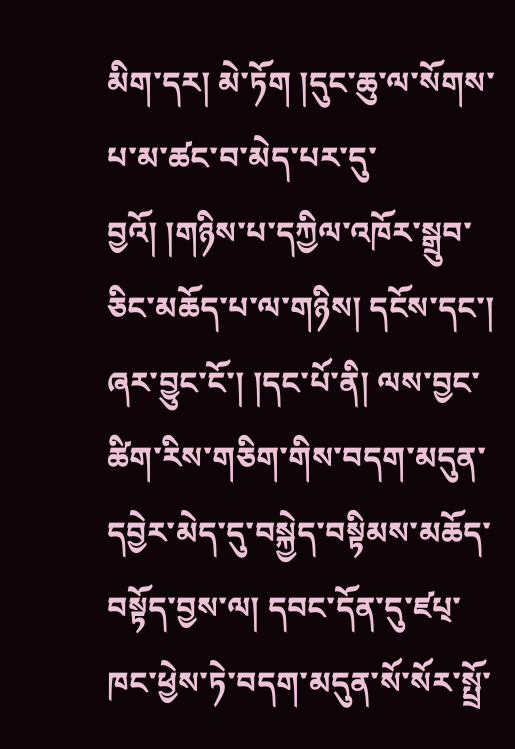མིག་དར། མེ་ཏོག །དུང་ཆུ་ལ་སོགས་པ་མ་ཚང་བ་མེད་པར་དུ་བྱའོ། །གཉིས་པ་དཀྱིལ་འཁོར་སྒྲུབ་ཅིང་མཆོད་པ་ལ་གཉིས། དངོས་དང་། ཞར་བྱུང་ངོ་། །དང་པོ་ནི། ལས་བྱང་ཚིག་རིས་གཅིག་གིས་བདག་མདུན་དབྱེར་མེད་དུ་བསྐྱེད་བསྟིམས་མཆོད་བསྟོད་བྱས་ལ། དབང་དོན་དུ་ཛཔ྄་ཁང་ཕྱེས་ཏེ་བདག་མདུན་སོ་སོར་སྤྲོ་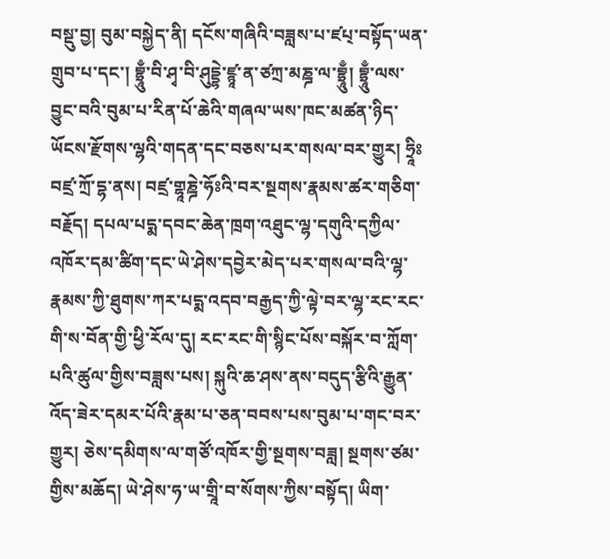བསྡུ་བྱ། བུམ་བསྐྱེད་ནི། དངོས་གཞིའི་བཟླས་པ་ཛཔ྄་བསྟོད་ཡན་གྲུབ་པ་དང་། བྷྲཱུྃ་བི་ཤྭ་བི་ཤུདྡྷེ་ཛྙཱ་ན་ཙཀྲ་མཎྜ་ལ་བྷྲཱུྃ། བྷྲཱུྃ་ལས་བྱུང་བའི་བུམ་པ་རིན་པོ་ཆེའི་གཞལ་ཡས་ཁང་མཚན་ཉིད་ཡོངས་རྫོགས་ལྷའི་གདན་དང་བཅས་པར་གསལ་བར་གྱུར། ཧྲཱིཿབཛྲ་ཀྲོ་དྷ་ནས། བཛྲ་གྷཱཎྜེ་ཧོཿའི་བར་སྔགས་རྣམས་ཚར་གཅིག་བརྗོད། དཔལ་པདྨ་དབང་ཆེན་ཁྲག་འཐུང་ལྷ་དགུའི་དཀྱིལ་འཁོར་དམ་ཚིག་དང་ཡེ་ཤེས་དབྱེར་མེད་པར་གསལ་བའི་ལྷ་རྣམས་ཀྱི་ཐུགས་ཀར་པདྨ་འདབ་བརྒྱད་ཀྱི་ལྟེ་བར་ལྷ་རང་རང་གི་ས་བོན་གྱི་ཕྱི་རོལ་དུ། རང་རང་གི་སྙིང་པོས་བསྐོར་བ་ཀློག་པའི་ཚུལ་གྱིས་བཟླས་པས། སྐུའི་ཆ་ཤས་ནས་བདུད་རྩིའི་རྒྱུན་འོད་ཟེར་དམར་པོའི་རྣམ་པ་ཅན་བབས་པས་བུམ་པ་གང་བར་གྱུར། ཅེས་དམིགས་ལ་གཙོ་འཁོར་གྱི་སྔགས་བཟླ། སྔགས་ཙམ་གྱིས་མཆོད། ཡེ་ཤེས་ཧ་ཡ་གྲཱི་བ་སོགས་ཀྱིས་བསྟོད། ཡིག་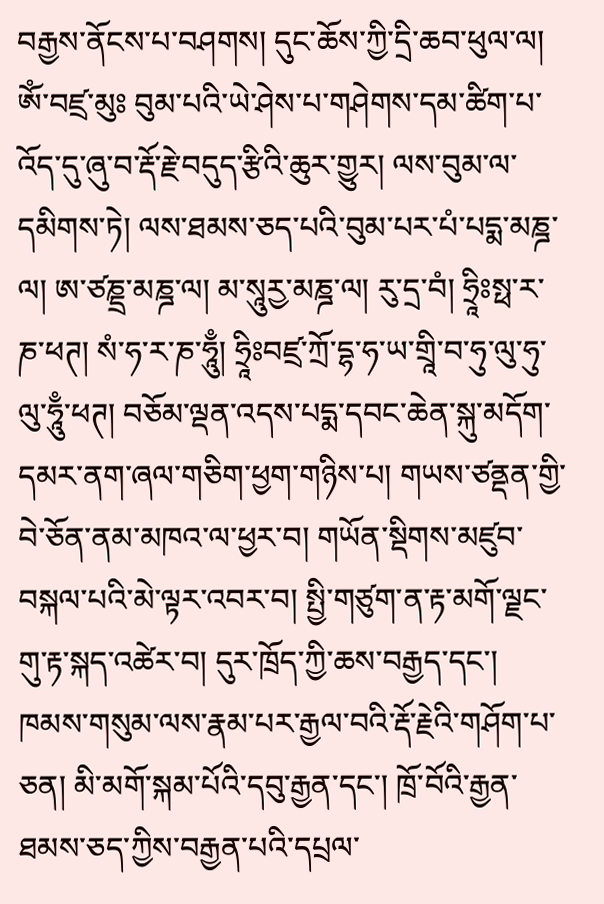བརྒྱས་ནོངས་པ་བཤགས། དུང་ཆོས་ཀྱི་དྲི་ཆབ་ཕུལ་ལ། ཨོཾ་བཛྲ་མུཿ བུམ་པའི་ཡེ་ཤེས་པ་གཤེགས་དམ་ཚིག་པ་འོད་དུ་ཞུ་བ་རྡོ་རྗེ་བདུད་རྩིའི་ཆུར་གྱུར། ལས་བུམ་ལ་དམིགས་ཏེ། ལས་ཐམས་ཅད་པའི་བུམ་པར་པཾ་པདྨ་མཎྜ་ལ། ཨ་ཙཎྡྲ་མཎྜ་ལ། མ་སཱུརྱ་མཎྜ་ལ། རུ་དྲ་བཾ། ཧྲཱིཿསྥ་ར་ཎ་ཕཊ། སཾ་ཧ་ར་ཎ་ཧཱུྃ། ཧྲཱིཿབཛྲ་ཀྲོ་དྷ་ཧ་ཡ་གྲཱི་བ་ཧུ་ལུ་ཧུ་ལུ་ཧཱུྃ་ཕཊ། བཅོམ་ལྡན་འདས་པདྨ་དབང་ཆེན་སྐུ་མདོག་དམར་ནག་ཞལ་གཅིག་ཕྱག་གཉིས་པ། གཡས་ཙནྡན་གྱི་བེ་ཅོན་ནམ་མཁའ་ལ་ཕྱར་བ། གཡོན་སྡིགས་མཛུབ་བསྐལ་པའི་མེ་ལྟར་འབར་བ། སྤྱི་གཙུག་ན་རྟ་མགོ་ལྗང་གུ་རྟ་སྐད་འཚེར་བ། དུར་ཁྲོད་ཀྱི་ཆས་བརྒྱད་དང་། ཁམས་གསུམ་ལས་རྣམ་པར་རྒྱལ་བའི་རྡོ་རྗེའི་གཤོག་པ་ཅན། མི་མགོ་སྐམ་པོའི་དབུ་རྒྱན་དང་། ཁྲོ་བོའི་རྒྱན་ཐམས་ཅད་ཀྱིས་བརྒྱན་པའི་དཔྲལ་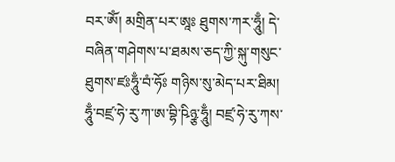བར་ཨོཾ། མགྲིན་པར་ཨཱཿ ཐུགས་ཀར་ཧཱུྃ། དེ་བཞིན་གཤེགས་པ་ཐམས་ཅད་ཀྱི་སྐུ་གསུང་ཐུགས་ཛཿཧཱུྃ་བཾ་ཧོཿ གཉིས་སུ་མེད་པར་ཐིམ། ཧཱུྃ་བཛྲ་ཧེ་རུ་ཀ་ཨ་བྷི་ཥིཉྩ་ཧཱུྃ། བཛྲ་ཧེ་རུ་ཀས་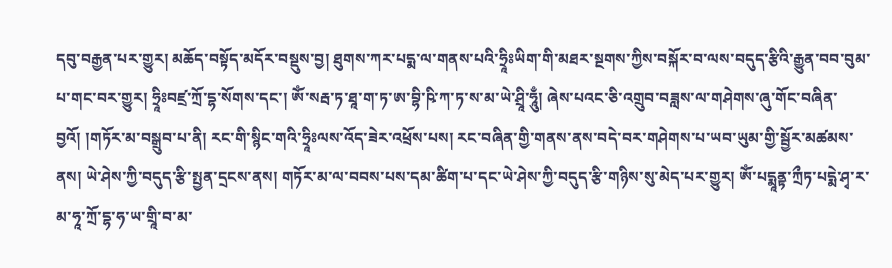དབུ་བརྒྱན་པར་གྱུར། མཆོད་བསྟོད་མདོར་བསྡུས་བྱ། ཐུགས་ཀར་པདྨ་ལ་གནས་པའི་ཧྲཱིཿཡིག་གི་མཐར་སྔགས་ཀྱིས་བསྐོར་བ་ལས་བདུད་རྩིའི་རྒྱུན་བབ་བུམ་པ་གང་བར་གྱུར། ཧྲཱིཿབཛྲ་ཀྲོ་དྷ་སོགས་དང་། ཨོཾ་སརྦ་ཏ་ཐཱ་ག་ཏ་ཨ་བྷི་ཥི་ཀ་ཏ་ས་མ་ཡེ་ཤྲཱི་ཧཱུྃ། ཞེས་པའང་ཅི་འགྲུབ་བཟླས་ལ་གཤེགས་ཞུ་གོང་བཞིན་བྱའོ། །གཏོར་མ་བསྒྲུབ་པ་ནི། རང་གི་སྙིང་གའི་ཧྲཱིཿལས་འོད་ཟེར་འཕྲོས་པས། རང་བཞིན་གྱི་གནས་ནས་བདེ་བར་གཤེགས་པ་ཡབ་ཡུམ་གྱི་སྦྱོར་མཚམས་ནས། ཡེ་ཤེས་ཀྱི་བདུད་རྩི་སྤྱན་དྲངས་ནས། གཏོར་མ་ལ་བབས་པས་དམ་ཚིག་པ་དང་ཡེ་ཤེས་ཀྱི་བདུད་རྩི་གཉིས་སུ་མེད་པར་གྱུར། ཨོཾ་པདྨཱནྟ་ཀྲྀཏ་པདྨེ་ཤྭ་ར་མ་ཧཱ་ཀྲོ་དྷ་ཧ་ཡ་གྲཱི་བ་མ་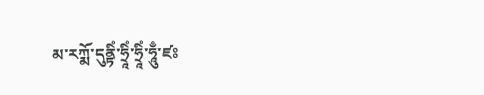མ་རཀྨོ་དུནྟིཾ་ཧྲཱིཾ་ཧྲཱིཾ་ཧཱུྃ་ཛཿ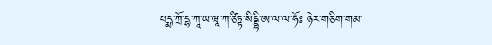པདྨ་ཀྲོ་དྷ་ཀཱ་ཡ་ཝཱ་ཀ་ཙིཏྟ་སིདྡྷི་ཨ་ལ་ལ་ཧོཿ ཉེར་གཅིག་གམ་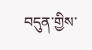བདུན་གྱིས་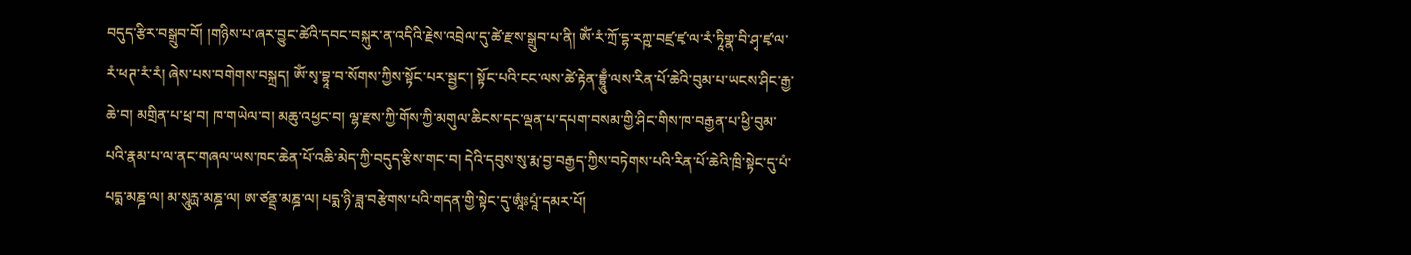བདུད་རྩིར་བསྒྲུབ་བོ། །གཉིས་པ་ཞར་བྱུང་ཚེའི་དབང་བསྐུར་ན་འདིའི་རྗེས་འབྲེལ་དུ་ཚེ་རྫས་སྒྲུབ་པ་ནི། ཨོཾ་རཾ་ཀྲོ་དྷ་རཀྵ་བཛྲ་ཛྭ་ལ་རཾ་ཏཱིགྣ་བི་ཤྭ་ཛྭ་ལ་རཾ་ཕཊ་རཾ་རཾ། ཞེས་པས་བགེགས་བསྐྲད། ཨོཾ་སྭ་བྷཱ་བ་སོགས་ཀྱིས་སྟོང་པར་སྦྱང་། སྟོང་པའི་ངང་ལས་ཚེ་རྟེན་བྷྲཱུྃ་ལས་རིན་པོ་ཆེའི་བུམ་པ་ཡངས་ཤིང་རྒྱ་ཆེ་བ། མགྲིན་པ་ཕྲ་བ། ཁ་གཡེལ་བ། མཆུ་འཕྱང་བ། ལྷ་རྫས་ཀྱི་གོས་ཀྱི་མགུལ་ཆིངས་དང་ལྡན་པ་དཔག་བསམ་གྱི་ཤིང་གིས་ཁ་བརྒྱན་པ་ཕྱི་བུམ་པའི་རྣམ་པ་ལ་ནང་གཞལ་ཡས་ཁང་ཆེན་པོ་འཆི་མེད་ཀྱི་བདུད་རྩིས་གང་བ། དེའི་དབུས་སུ་རྨ་བྱ་བརྒྱད་ཀྱིས་བཏེགས་པའི་རིན་པོ་ཆེའི་ཁྲི་སྟེང་དུ་པཾ་པདྨ་མཎྜ་ལ། མ་སཱུརྻ་མཎྜ་ལ། ཨ་ཙནྡྲ་མཎྜ་ལ། པདྨ་ཉི་ཟླ་བརྩེགས་པའི་གདན་གྱི་སྟེང་དུ་ཨཱཾཿཔཱཾ་དམར་པོ།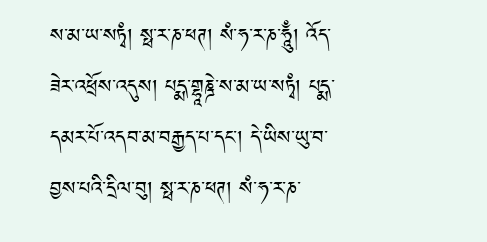ས་མ་ཡ་སཏྭཾ། སྥ་ར་ཎ་ཕཊ། སཾ་ཧ་ར་ཎ་ཧཱུྃ། འོད་ཟེར་འཕྲོས་འདུས། པདྨ་གྷཱཎྜེ་ས་མ་ཡ་སཏྭཾ། པདྨ་དམར་པོ་འདབ་མ་བརྒྱད་པ་དང་། དེ་ཡིས་ཡུ་བ་བྱས་པའི་དྲིལ་བུ། སྥ་ར་ཎ་ཕཊ། སཾ་ཧ་ར་ཎ་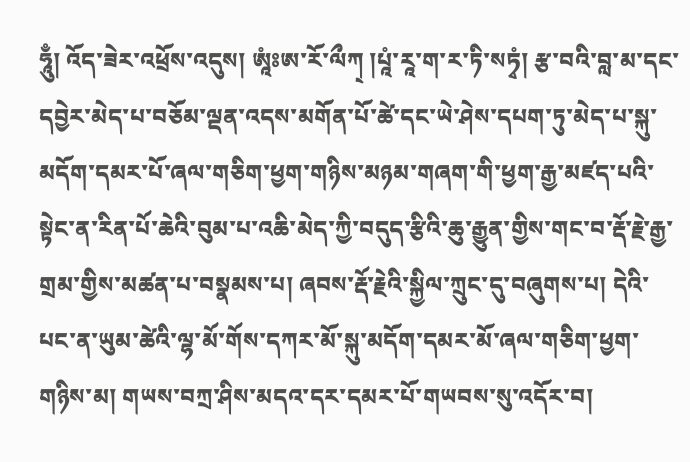ཧཱུྃ། འོད་ཟེར་འཕྲོས་འདུས། ཨཱཾཿཨ་རོ་ལྀཀ྄ །པཱཾ་རཱ་ག་ར་ཏི་སཏྭཾ། རྩ་བའི་བླ་མ་དང་དབྱེར་མེད་པ་བཅོམ་ལྡན་འདས་མགོན་པོ་ཚེ་དང་ཡེ་ཤེས་དཔག་ཏུ་མེད་པ་སྐུ་མདོག་དམར་པོ་ཞལ་གཅིག་ཕྱག་གཉིས་མཉམ་གཞག་གི་ཕྱག་རྒྱ་མཛད་པའི་སྟེང་ན་རིན་པོ་ཆེའི་བུམ་པ་འཆི་མེད་ཀྱི་བདུད་རྩིའི་ཆུ་རྒྱུན་གྱིས་གང་བ་རྡོ་རྗེ་རྒྱ་གྲམ་གྱིས་མཚན་པ་བསྣམས་པ། ཞབས་རྡོ་རྗེའི་སྐྱིལ་ཀྲུང་དུ་བཞུགས་པ། དེའི་པང་ན་ཡུམ་ཚེའི་ལྷ་མོ་གོས་དཀར་མོ་སྐུ་མདོག་དམར་མོ་ཞལ་གཅིག་ཕྱག་གཉིས་མ། གཡས་བཀྲ་ཤིས་མདའ་དར་དམར་པོ་གཡབས་སུ་འདོར་བ།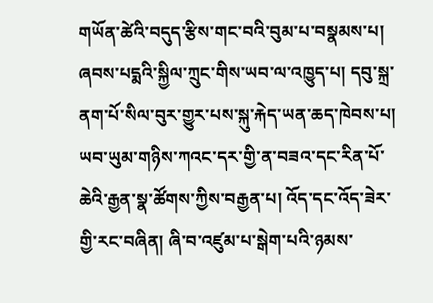གཡོན་ཚེའི་བདུད་རྩིས་གང་བའི་བུམ་པ་བསྣམས་པ། ཞབས་པདྨའི་སྐྱིལ་ཀྲུང་གིས་ཡབ་ལ་འཁྱུད་པ། དབུ་སྐྲ་ནག་པོ་སིལ་བུར་གྱུར་པས་སྐུ་རྐེད་ཡན་ཆད་ཁེབས་པ། ཡབ་ཡུམ་གཉིས་ཀའང་དར་གྱི་ན་བཟའ་དང་རིན་པོ་ཆེའི་རྒྱན་སྣ་ཚོགས་ཀྱིས་བརྒྱན་པ། འོད་དང་འོད་ཟེར་གྱི་རང་བཞིན། ཞི་བ་འཛུམ་པ་སྒེག་པའི་ཉམས་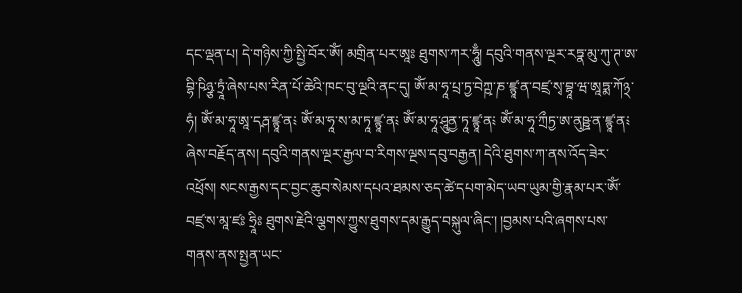དང་ལྡན་པ། དེ་གཉིས་ཀྱི་སྤྱི་བོར་ཨོཾ། མགྲིན་པར་ཨཱཿ ཐུགས་ཀར་ཧཱུྃ། དབུའི་གནས་ལྔར་རཏྣ་མུ་ཀུ་ཊ་ཨ་བྷི་ཥིཉྩ་ཏྲཱཾ་ཞེས་པས་རིན་པོ་ཆེའི་ཁང་བུ་ལྔའི་ནང་དུ། ཨོཾ་མ་ཧཱ་པྲ་ཏྱ་བེཀྵ་ཎ་ཛྙཱ་ན་བཛྲ་སྭ་བྷཱ་ཝ་ཨཱཏྨ་ཀོ྅་ཧཾ། ཨོཾ་མ་ཧཱ་ཨཱ་དརྴ་ཛྙཱ་ན༴ ཨོཾ་མ་ཧཱ་ས་མ་ཏཱ་ཛྙཱ་ན༴ ཨོཾ་མ་ཧཱ་ཤཱུནྱ་ཏཱ་ཛྙཱ་ན༴ ཨོཾ་མ་ཧཱ་ཀྲྀཏྱ་ཨ་ནུཥྛ་ན་ཛྙཱ་ན༴ ཞེས་བརྗོད་ནས། དབུའི་གནས་ལྔར་རྒྱལ་བ་རིགས་ལྔས་དབུ་བརྒྱན། དེའི་ཐུགས་ཀ་ནས་འོད་ཟེར་འཕྲོས། སངས་རྒྱས་དང་བྱང་ཆུབ་སེམས་དཔའ་ཐམས་ཅད་ཚེ་དཔག་མེད་ཡབ་ཡུམ་གྱི་རྣམ་པར་ཨོཾ་བཛྲ་ས་མཱ་ཛཿ ཧྲཱིཿ ཐུགས་རྗེའི་ལྕགས་ཀྱུས་ཐུགས་དམ་རྒྱུད་བསྐུལ་ཞིང་། །བྱམས་པའི་ཞགས་པས་གནས་ནས་སྤྱན་ཡང་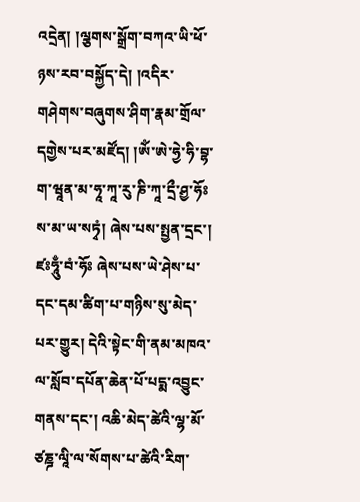འདྲེན། །ལྕགས་སྒྲོག་བཀའ་ཡི་ཕོ་ཉས་རབ་བསྐྱོད་དེ། །འདིར་གཤེགས་བཞུགས་ཤིག་རྣམ་གྲོལ་དགྱེས་པར་མཛོད། །ཨོཾ་ཨེ་ཧྱེ་ཧི་བྷ་ག་ཝཱན་མ་ཧཱ་ཀཱ་རུ་ཎི་ཀཱ་དྲྀ་ཤྱ་ཧོཿ ས་མ་ཡ་སཏྭཾ། ཞེས་པས་སྤྱན་དྲང་། ཛཿཧཱུྃ་བཾ་ཧོཿ ཞེས་པས་ཡེ་ཤེས་པ་དང་དམ་ཚིག་པ་གཉིས་སུ་མེད་པར་གྱུར། དེའི་སྟེང་གི་ནམ་མཁའ་ལ་སློབ་དཔོན་ཆེན་པོ་པདྨ་འབྱུང་གནས་དང་། འཆི་མེད་ཚེའི་ལྷ་མོ་ཙཎྜ་ལཱི་ལ་སོགས་པ་ཚེའི་རིག་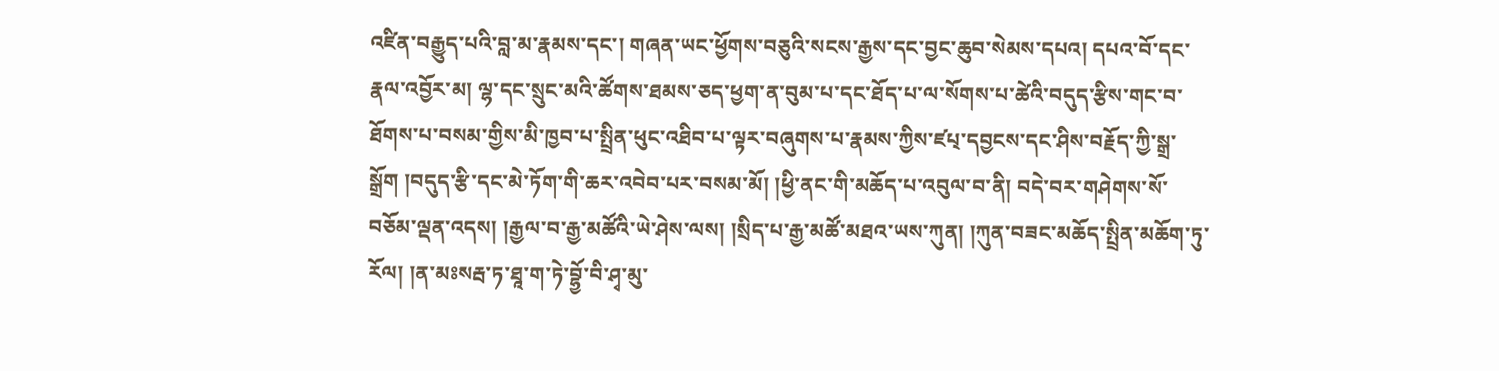འཛིན་བརྒྱུད་པའི་བླ་མ་རྣམས་དང་། གཞན་ཡང་ཕྱོགས་བཅུའི་སངས་རྒྱས་དང་བྱང་ཆུབ་སེམས་དཔའ། དཔའ་བོ་དང་རྣལ་འབྱོར་མ། ལྷ་དང་སྲུང་མའི་ཚོགས་ཐམས་ཅད་ཕྱག་ན་བུམ་པ་དང་ཐོད་པ་ལ་སོགས་པ་ཚེའི་བདུད་རྩིས་གང་བ་ཐོགས་པ་བསམ་གྱིས་མི་ཁྱབ་པ་སྤྲིན་ཕུང་འཐིབ་པ་ལྟར་བཞུགས་པ་རྣམས་ཀྱིས་ཛཔ྄་དབྱངས་དང་ཤིས་བརྗོད་ཀྱི་སྒྲ་སྒྲོག །བདུད་རྩི་དང་མེ་ཏོག་གི་ཆར་འབེབ་པར་བསམ་མོ། །ཕྱི་ནང་གི་མཆོད་པ་འབུལ་བ་ནི། བདེ་བར་གཤེགས་སོ་བཅོམ་ལྡན་འདས། །རྒྱལ་བ་རྒྱ་མཚོའི་ཡེ་ཤེས་ལས། །སྲིད་པ་རྒྱ་མཚོ་མཐའ་ཡས་ཀུན། །ཀུན་བཟང་མཆོད་སྤྲིན་མཆོག་ཏུ་རོལ། །ན་མཿསརྦ་ཏ་ཐཱ་ག་ཏེ་བྷྱོ་བི་ཤྭ་མུ་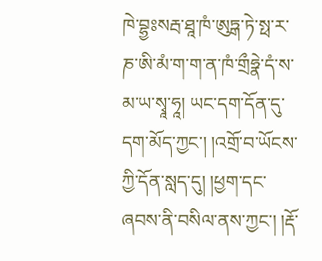ཁེ་བྷྱཿསརྦ་ཐཱ་ཁཾ་ཨུཏྒ་ཏེ་སྥ་ར་ཎ་ཨི་མཾ་ག་ག་ན་ཁཾ་གྲྀཧྣེ་དཾ་ས་མ་ཡ་སྭཱ་ཧཱ། ཡང་དག་དོན་དུ་དག་མོད་ཀྱང་། །འགྲོ་བ་ཡོངས་ཀྱི་དོན་སླད་དུ། །ཕྱག་དང་ཞབས་ནི་བསིལ་ནས་ཀྱང་། །རྡོ་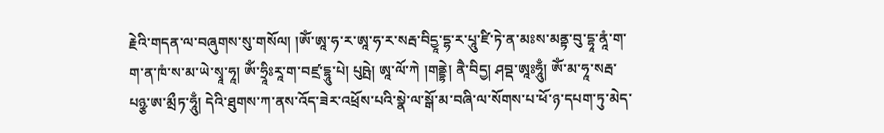རྗེའི་གདན་ལ་བཞུགས་སུ་གསོལ། །ཨོཾ་ཨཱ་ཧ་ར་ཨཱ་ཧ་ར་སརྦ་བིདྱཱ་དྷ་ར་པཱུ་ཛི་ཏེ་ན་མཿས་མནྟ་བུ་དྷཱ་ནཱཾ་ག་ག་ན་ཁཾ་ས་མ་ཡེ་སྭཱ་ཧཱ། ཨོཾ་ཧྲཱིཿརཱ་ག་བཛྲ་དྷཱུ་པེ། པུཥྤེ། ཨཱ་ལོ་ཀེ །གནྡྷེ། ནཻ་བིདྱ། ཤབྡ་ཨཱཿཧཱུྃ། ཨོཾ་མ་ཧཱ་སརྦ་པཉྩ་ཨ་མྲྀཏ་ཧཱུྃ། དེའི་ཐུགས་ཀ་ནས་འོད་ཟེར་འཕྲོས་པའི་སྣེ་ལ་སྒོ་མ་བཞི་ལ་སོགས་པ་ཕོ་ཉ་དཔག་ཏུ་མེད་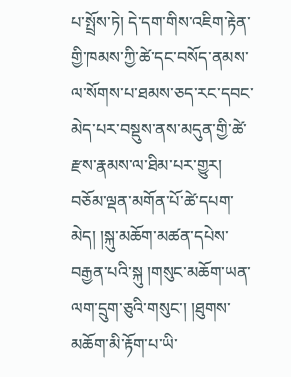པ་སྤྲོས་ཏེ། དེ་དག་གིས་འཇིག་རྟེན་གྱི་ཁམས་ཀྱི་ཚེ་དང་བསོད་ནམས་ལ་སོགས་པ་ཐམས་ཅད་རང་དབང་མེད་པར་བསྡུས་ནས་མདུན་གྱི་ཚེ་རྫས་རྣམས་ལ་ཐིམ་པར་གྱུར། བཅོམ་ལྡན་མགོན་པོ་ཚེ་དཔག་མེད། །སྐུ་མཆོག་མཚན་དཔེས་བརྒྱན་པའི་སྐུ །གསུང་མཆོག་ཡན་ལག་དྲུག་ཅུའི་གསུང་། །ཐུགས་མཆོག་མི་རྟོག་པ་ཡི་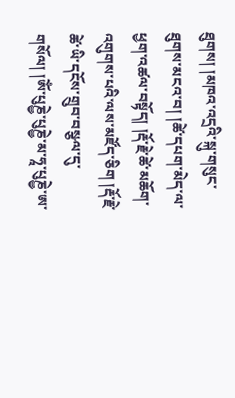ཐུགས། །མཁའ་འདྲའི་སྐུ་གསུང་ཐུགས་མངའ་བ། །ཚེ་དཔག་མེད་ལ་ཕྱག་འཚལ་བསྟོད། །རྡོ་རྗེ་ཚེ་མཆོག་འགུགས་པའི་ལས་མཛོད་ཅིག །རྡོ་རྗེ་ཚེ་ཡི་དངོས་གྲུབ་བསྩལ་དུ་གསོལ། །ཨོཾ་པུཎྱེ་པུཎྱེ་མ་ཧཱ་པུཎྱེ་ཨ་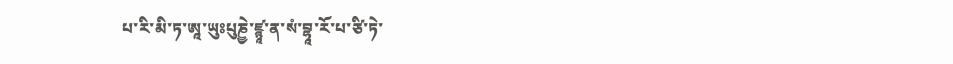པ་རི་མི་ཏ་ཨཱ་ཡུཿཔུཎྱེ་ཛྙཱ་ན་སཾ་བྷཱ་རོ་པ་ཙི་ཏེ་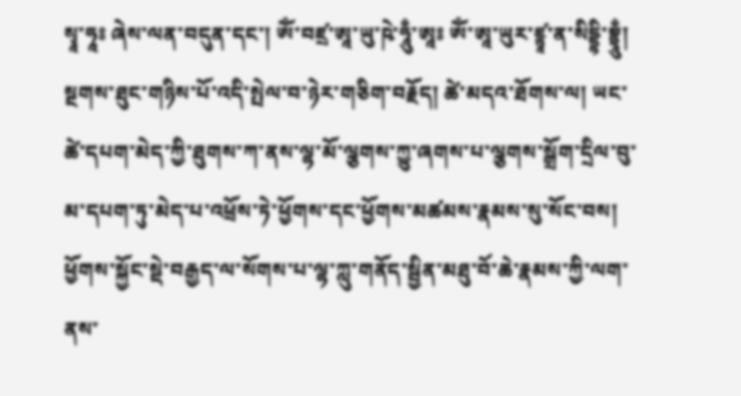སྭཱ་ཧཱཿ ཞེས་ལན་བདུན་དང་། ཨོཾ་བཛྲ་ཨཱ་ཡུ་ཥེ་ཧཱུྃ་ཨཱཿ ཨོཾ་ཨཱ་ཡུར་ཛྙཱ་ན་སིདྡྷི་བྷྲཱུྃ། སྔགས་ཐུང་གཉིས་པོ་འདི་སྤེལ་བ་ཉེར་གཅིག་བརྗོད། ཚེ་མདའ་ཐོགས་ལ། ཡང་ཚེ་དཔག་མེད་ཀྱི་ཐུགས་ཀ་ནས་ལྷ་མོ་ལྕགས་ཀྱུ་ཞགས་པ་ལྕགས་སྒྲོག་དྲིལ་བུ་མ་དཔག་ཏུ་མེད་པ་འཕྲོས་ཏེ་ཕྱོགས་དང་ཕྱོགས་མཚམས་རྣམས་སུ་སོང་བས། ཕྱོགས་སྐྱོང་སྡེ་བརྒྱད་ལ་སོགས་པ་ལྷ་ཀླུ་གནོད་སྦྱིན་མཐུ་བོ་ཆེ་རྣམས་ཀྱི་ལག་ནས་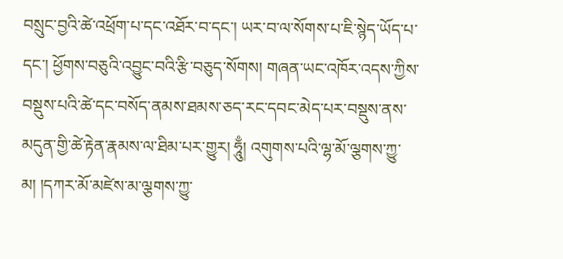བསྲུང་བྱའི་ཚེ་འཕྲོག་པ་དང་འཐོར་བ་དང་། ཡར་བ་ལ་སོགས་པ་ཇི་སྙེད་ཡོད་པ་དང་། ཕྱོགས་བཅུའི་འབྱུང་བའི་རྩི་བཅུད་སོགས། གཞན་ཡང་འཁོར་འདས་ཀྱིས་བསྡུས་པའི་ཚེ་དང་བསོད་ནམས་ཐམས་ཅད་རང་དབང་མེད་པར་བསྡུས་ནས་མདུན་གྱི་ཚེ་རྟེན་རྣམས་ལ་ཐིམ་པར་གྱུར། ཧཱུྃ། འགུགས་པའི་ལྷ་མོ་ལྕགས་ཀྱུ་མ། །དཀར་མོ་མཛེས་མ་ལྕགས་ཀྱུ་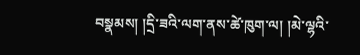བསྣམས། །དྲི་ཟའི་ལག་ནས་ཚེ་ཁུག་ལ། །མེ་ལྷའི་